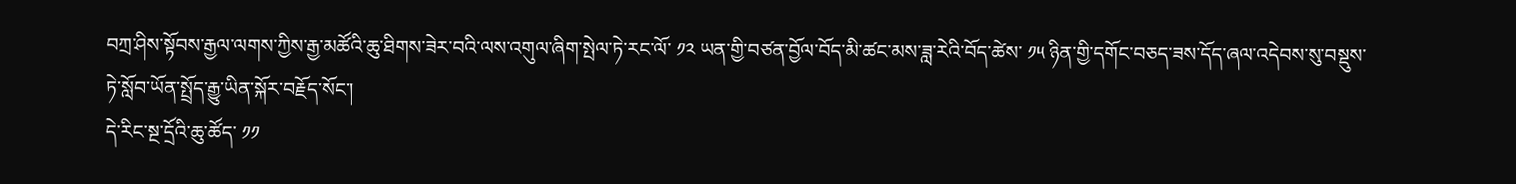བཀྲ་ཤིས་སྟོབས་རྒྱལ་ལགས་ཀྱིས་རྒྱ་མཚོའི་ཆུ་ཐིགས་ཟེར་བའི་ལས་འགུལ་ཞིག་སྤེལ་ཏེ་རང་ལོ་ ༡༢ ཡན་གྱི་བཙན་བྱོལ་བོད་མི་ཚང་མས་ཟླ་རེའི་བོད་ཚེས་ ༡༥ ཉིན་གྱི་དགོང་བཅད་ཟས་དོད་ཞལ་འདེབས་སུ་བསྡུས་ཏེ་སློབ་ཡོན་སྤྲོད་རྒྱུ་ཡིན་སྐོར་བརྗོད་སོང་།
དེ་རིང་སྔ་དྲོའི་ཆུ་ཚོད་ ༡༡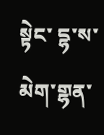སྟེང་ དྷ་ས་མེག་གྷན་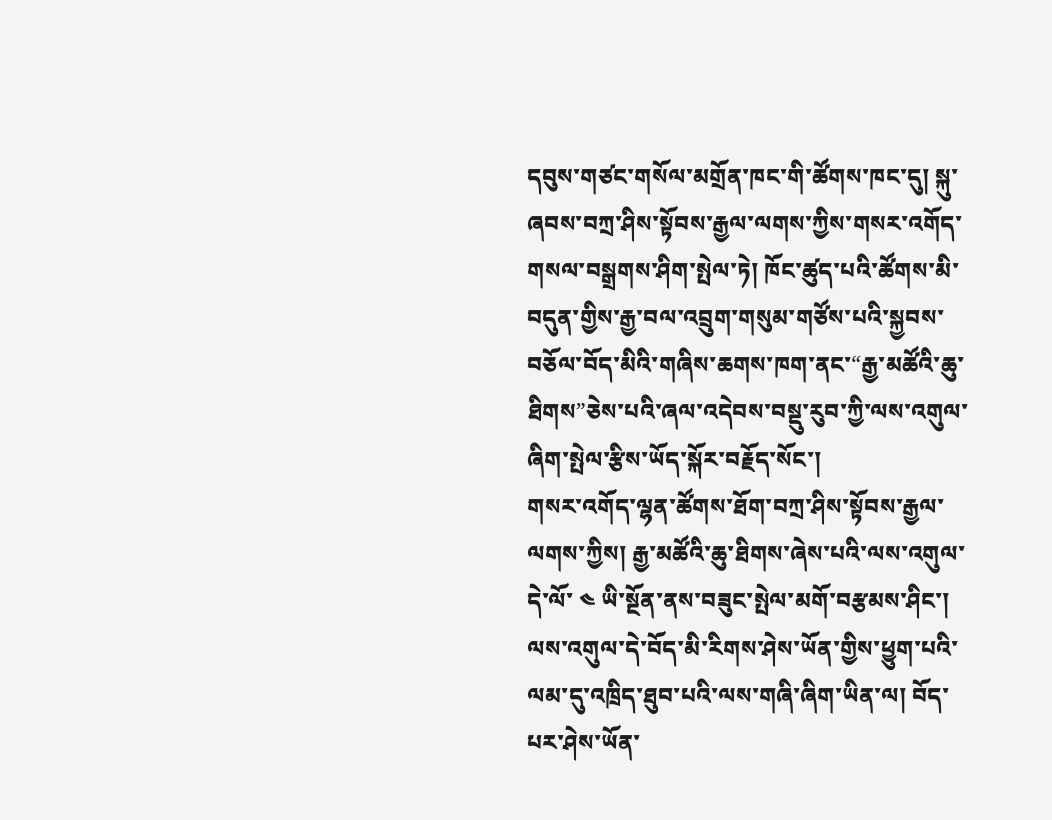དབུས་གཙང་གསོལ་མགྲོན་ཁང་གི་ཚོགས་ཁང་དུ། སྐུ་ཞབས་བཀྲ་ཤིས་སྟོབས་རྒྱལ་ལགས་ཀྱིས་གསར་འགོད་གསལ་བསྒྲགས་ཤིག་སྤེལ་ཏེ། ཁོང་ཚུད་པའི་ཚོགས་མི་བདུན་གྱིས་རྒྱ་བལ་འབྲུག་གསུམ་གཙོས་པའི་སྐྱབས་བཅོལ་བོད་མིའི་གཞིས་ཆགས་ཁག་ནང་“རྒྱ་མཚོའི་ཆུ་ཐིགས”ཅེས་པའི་ཞལ་འདེབས་བསྡུ་རུབ་ཀྱི་ལས་འགུལ་ཞིག་སྤེལ་རྩིས་ཡོད་སྐོར་བརྗོད་སོང་།
གསར་འགོད་ལྷན་ཚོགས་ཐོག་བཀྲ་ཤིས་སྟོབས་རྒྱལ་ལགས་ཀྱིས། རྒྱ་མཚོའི་ཆུ་ཐིགས་ཞེས་པའི་ལས་འགུལ་དེ་ལོ་ ༤ ཡི་སྔོན་ནས་བཟུང་སྤེལ་མགོ་བརྩམས་ཤིང་། ལས་འགུལ་དེ་བོད་མི་རིགས་ཤེས་ཡོན་གྱིས་ཕྱུག་པའི་ལམ་དུ་འཁྲིད་ཐུབ་པའི་ལས་གཞི་ཞིག་ཡིན་ལ། བོད་པར་ཤེས་ཡོན་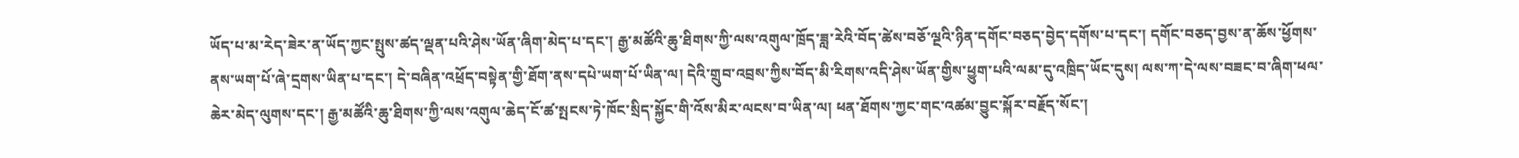ཡོད་པ་མ་རེད་ཟེར་ན་ཡོད་ཀྱང་སྤུས་ཚད་ལྡན་པའི་ཤེས་ཡོན་ཞིག་མེད་པ་དང་། རྒྱ་མཚོའི་ཆུ་ཐིགས་ཀྱི་ལས་འགུལ་ཁྲོད་ཟླ་རེའི་བོད་ཚེས་བཅོ་ལྔའི་ཉིན་དགོང་བཅད་བྱེད་དགོས་པ་དང་། དགོང་བཅད་བྱས་ན་ཆོས་ཕྱོགས་ནས་ཡག་པོ་ཞེ་དྲགས་ཡིན་པ་དང་། དེ་བཞིན་འཕྲོད་བསྟེན་གྱི་ཐོག་ནས་དཔེ་ཡག་པོ་ཡིན་ལ། དེའི་གྲུབ་འབྲས་ཀྱིས་བོད་མི་རིགས་འདི་ཤེས་ཡོན་གྱིས་ཕྱུག་པའི་ལམ་དུ་འཁྲིད་ཡོང་དུས། ལས་ཀ་དེ་ལས་བཟང་བ་ཞིག་ཕལ་ཆེར་མེད་ལུགས་དང་། རྒྱ་མཚོའི་ཆུ་ཐིགས་ཀྱི་ལས་འགུལ་ཆེད་ངོ་ཚ་སྤངས་ཏེ་ཁོང་སྲིད་སྐྱོང་གི་འོས་མིར་ལངས་བ་ཡིན་ལ། ཕན་ཐོགས་ཀྱང་གང་འཚམ་བྱུང་སྐོར་བརྗོད་སོང་།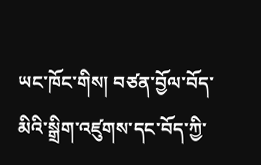ཡང་ཁོང་གིས། བཙན་བྱོལ་བོད་མིའི་སྒྲིག་འཛུགས་དང་བོད་ཀྱི་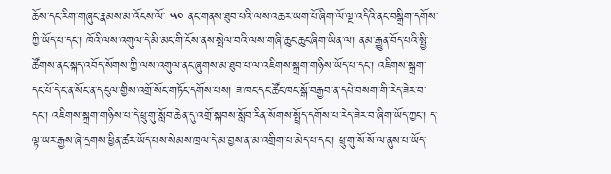ཆོས་དང་རིག་གཞུང་རྣམས་མ་འོངས་ལོ་ ༥༠ ནང་གནས་ཐུབ་པའི་ལས་འཆར་ཡག་པོ་ཞིག་ལོ་ལྔ་འདིའི་ནང་བསྒྲིག་དགོས་ཀྱི་ཡོད་པ་དང་། ཁོའི་ལས་འགུལ་དེ་མི་མང་གི་ངོས་ནས་སྤེལ་བའི་ལས་གཞི་ཆུང་ཆུང་ཞིག་ཡིན་ལ། ནམ་རྒྱུན་བོད་པའི་སྤྱི་ཚོགས་ནང་སྐད་འབོད་སོགས་ཀྱི་ལས་འགུལ་ནང་ཞུགས་མ་ཐུབ་པ་ལ་འཇིགས་སྐྲག་གཉིས་ཡོད་པ་དང་། འཇིགས་སྐྲག་དང་པོ་དེ་ང་ན་སོང་ན་དངུལ་གྱིས་འགྲོ་སོང་གཏོང་དགོས་པས། ཟ་ཁང་དང་ཚོང་ཁང་སྒོ་བརྒྱབ་ན་དཔེ་བསག་གི་རེད་ཟེར་བ་དང་། འཇིགས་སྐྲག་གཉིས་པ་དེ་ཕྲུ་གུ་སློབ་ཆེན་དུ་འགྲོ་སྐབས་སློབ་རིན་སོགས་སྤྲོད་དགོས་པ་རེད་ཟེར་བ་ཞིག་ཡོད་ཀྱང་། ད་ལྟ་ཡར་རྒྱས་ཞེ་དྲགས་ཕྱིན་ཚར་ཡོད་པས་སེམས་ཁྲལ་དེ་མ་བྱས་ན་མ་འགྲིག་པ་མེད་པ་དང་། ཕྲུ་གུ་སོ་སོ་ལ་ནུས་པ་ཡོད་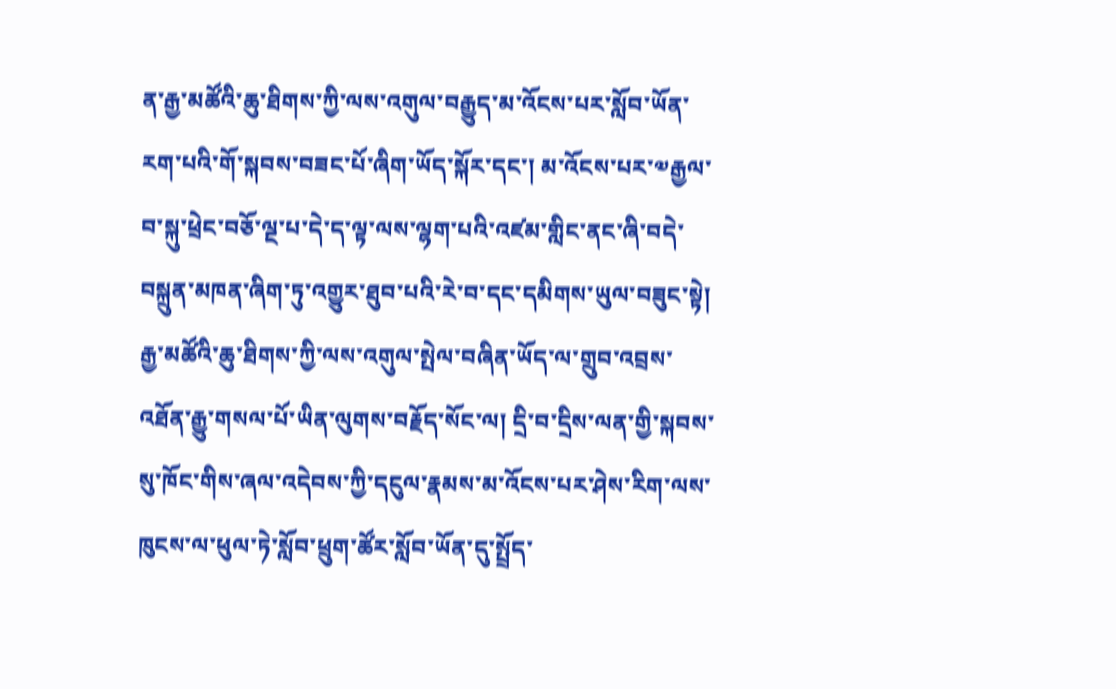ན་རྒྱ་མཚོའི་ཆུ་ཐིགས་ཀྱི་ལས་འགུལ་བརྒྱུད་མ་འོངས་པར་སློབ་ཡོན་རག་པའི་གོ་སྐབས་བཟང་པོ་ཞིག་ཡོད་སྐོར་དང་། མ་འོངས་པར་༧རྒྱལ་བ་སྐུ་ཕྲེང་བཅོ་ལྔ་པ་དེ་ད་ལྟ་ལས་ལྷག་པའི་འཛམ་གླིང་ནང་ཞི་བདེ་བསྐྲུན་མཁན་ཞིག་ཏུ་འགྱུར་ཐུབ་པའི་རེ་བ་དང་དམིགས་ཡུལ་བཟུང་སྟེ། རྒྱ་མཚོའི་ཆུ་ཐིགས་ཀྱི་ལས་འགུལ་སྤེལ་བཞིན་ཡོད་ལ་གྲུབ་འབྲས་འཐོན་རྒྱུ་གསལ་པོ་ཡིན་ལུགས་བརྗོད་སོང་ལ། དྲི་བ་དྲིས་ལན་གྱི་སྐབས་སུ་ཁོང་གིས་ཞལ་འདེབས་ཀྱི་དངུལ་རྣམས་མ་འོངས་པར་ཤེས་རིག་ལས་ཁུངས་ལ་ཕུལ་ཏེ་སློབ་ཕྲུག་ཚོར་སློབ་ཡོན་དུ་སྤྲོད་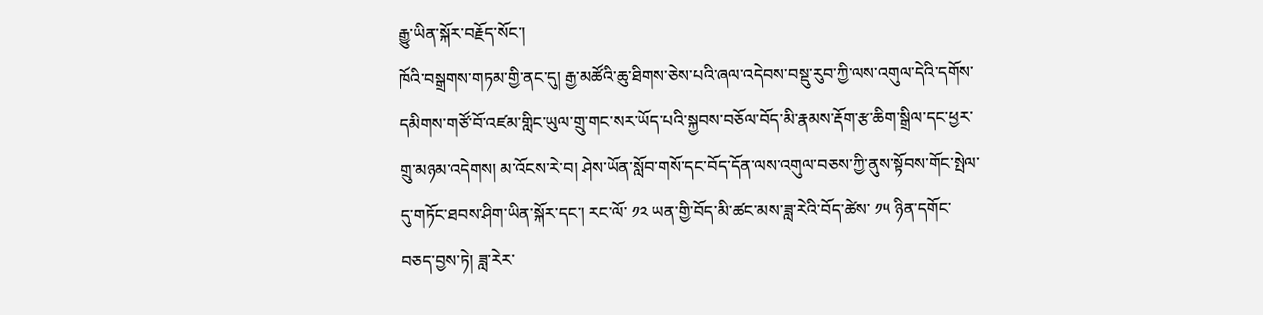རྒྱུ་ཡིན་སྐོར་བརྗོད་སོང་།
ཁོའི་བསྒྲགས་གཏམ་གྱི་ནང་དུ། རྒྱ་མཚོའི་ཆུ་ཐིགས་ཅེས་པའི་ཞལ་འདེབས་བསྡུ་རུབ་ཀྱི་ལས་འགུལ་དེའི་དགོས་དམིགས་གཙོ་བོ་འཛམ་གླིང་ཡུལ་གྲུ་གང་སར་ཡོད་པའི་སྐྱབས་བཅོལ་བོད་མི་རྣམས་རྡོག་རྩ་ཆིག་སྒྲིལ་དང་ཕྱར་གྲུ་མཉམ་འདེགས། མ་འོངས་རེ་བ། ཤེས་ཡོན་སློབ་གསོ་དང་བོད་དོན་ལས་འགུལ་བཅས་ཀྱི་ནུས་སྟོབས་གོང་སྤེལ་དུ་གཏོང་ཐབས་ཤིག་ཡིན་སྐོར་དང་། རང་ལོ་ ༡༢ ཡན་གྱི་བོད་མི་ཚང་མས་ཟླ་རེའི་བོད་ཚེས་ ༡༥ ཉིན་དགོང་བཅད་བྱས་ཏེ། ཟླ་རེར་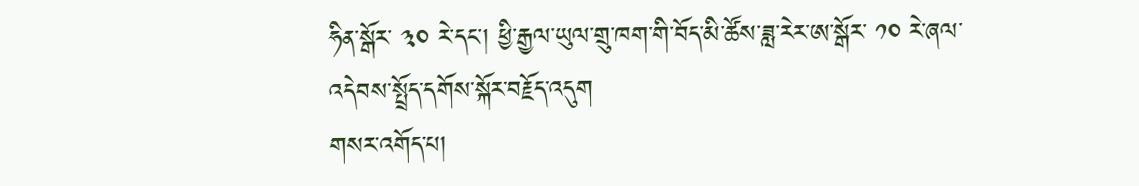ཧིན་སྒོར་ ༣༠ རེ་དང་། ཕྱི་རྒྱལ་ཡུལ་གྲུ་ཁག་གི་བོད་མི་ཚོས་ཟླ་རེར་ཨ་སྒོར་ ༡༠ རེ་ཞལ་འདེབས་སྤྲོད་དགོས་སྐོར་བརྗོད་འདུག
གསར་འགོད་པ།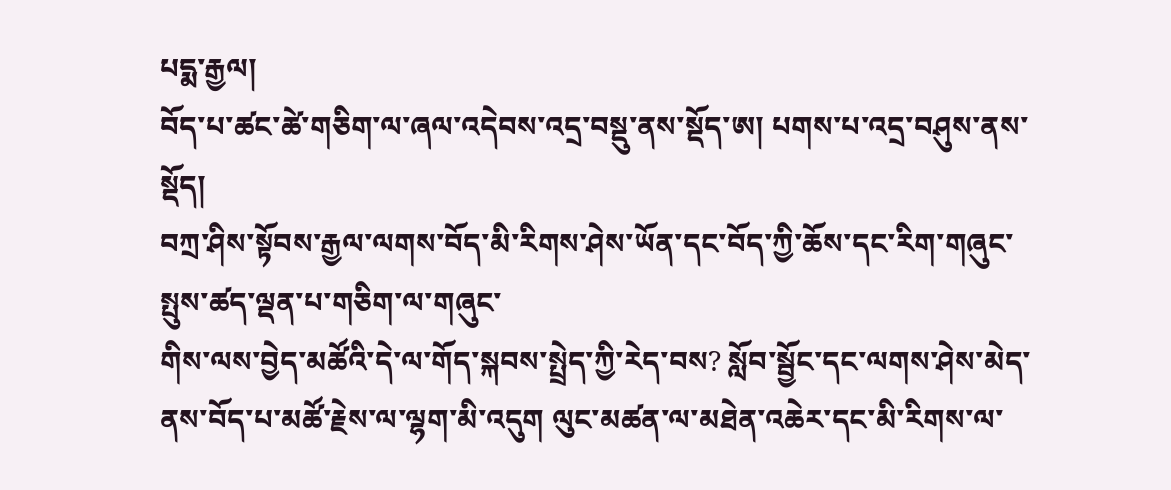པདྨ་རྒྱལ།
བོད་པ་ཚང་ཚེ་གཅིག་ལ་ཞལ་འདེབས་འདྲ་བསྡུ་ནས་སྡོད་ཨ། པགས་པ་འདྲ་བཤུས་ནས་སྡོད།
བཀྲ་ཤིས་སྟོབས་རྒྱལ་ལགས་བོད་མི་རིགས་ཤེས་ཡོན་དང་བོད་ཀྱི་ཆོས་དང་རིག་གཞུང་སྤུས་ཚད་ལྡན་པ་གཅིག་ལ་གཞུང་
གིས་ལས་བྱེད་མཚོའི་དེ་ལ་གོད་སྐབས་སྤྲེད་ཀྱི་རེད་བས? སློབ་སྦྱོང་དང་ལགས་ཤེས་མེད་ནས་བོད་པ་མཚོ་རྗེས་ལ་ལྷག་མི་འདུག ལུང་མཚན་ལ་མཐེན་འཆེར་དང་མི་རིགས་ལ་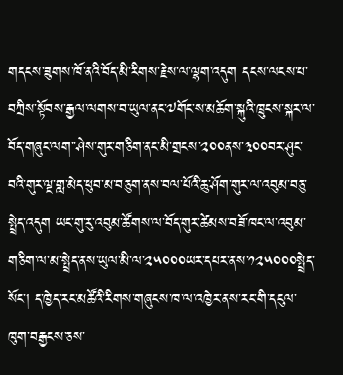གདངས་ཟུགས་ཁོ་ནའི་བོད་མི་རིགས་རྗེས་ལ་ལྷག་འདུག དངས་ལངས་པ་བཀྲིས་སྟོབས་རྒྱལ་ལགས་བ་ཡུལ་ནང་༧གོང་ས་མཆོག་སྐུའི་ཁྲུངས་སྐར་ལ་བོད་གཞུང་ལག་་ཤེས་གུར་གཅིག་ནང་མི་གྲངས་༢༠༠ནས་༣༠༠བར་ཤུང་བའི་གུར་ལྔ་གླ་མེད་ཕུབ་མ་བཅུག་ནས་བལ་པོའི་ཆུ་ཤོག་གུར་ལ་འབུམ་བཅུ་སྤྲེད་འདུག ཡང་གུ་རུ་འབུམ་ཚོགས་ལ་བོད་གུར་ཚེམས་བཟོ་ཁང་ལ་འབུམ་གཅིག་ལ་མ་སྤྲེད་ནས་ཡུལ་མི་ལ་༢༥༠༠༠ཡར་དཔར་ནས་༡༢༥༠༠༠སྤྲེད་སོང་། ད་ཁྱེད་རང་མཚོའི་རིགས་གཞུངས་ཁ་ལ་འཁྱེར་ནས་རང་གི་དངུལ་ཁུག་བརྒྱངས་ཅས་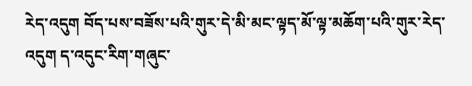རེད་འདུག བོད་པས་བཟོས་པའི་གུར་དེ་མི་མང་ལྟད་མོ་ལྟ་མཆོག་པའི་གུར་རེད་འདུག ད་འདུང་རིག་གཞུང་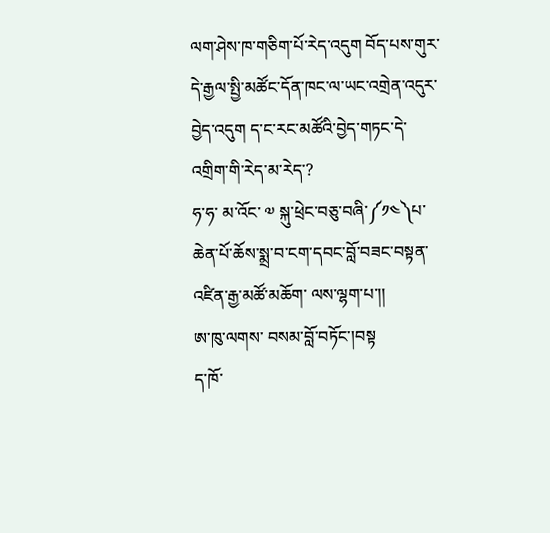ལག་ཤེས་ཁ་གཅིག་པོ་རེད་འདུག བོད་པས་གུར་དེ་རྒྱལ་སྤྱི་མཚོང་དོན་ཁང་ལ་ཡང་འགྲེན་འདུར་བྱེད་འདུག ད་ང་རང་མཚོའི་བྱེད་གཏང་དེ་འགྲིག་གི་རེད་མ་རེད་?
ཧ་ཧ་ མ་འོང་ ༧ སྐུ་ཕྲེང་བཅུ་བཞི་༼༡༤༽པ་ཆེན་པོ་ཆོས་སྨྲ་བ་ངག་དབང་བློ་བཟང་བསྟན་འཛིན་རྒྱ་མཚོ་མཆོག་ ལས་ལྷག་པ་།།
ཨ་ཁུ་ལགས་ བསམ་བློ་བཏོང་།བསྟ
ད་ཁོ་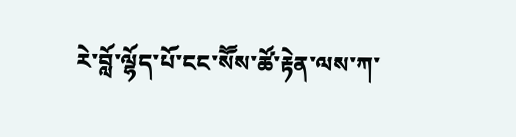རེ་བློ་ལྷོད་པོ་ངང་སཽས་ཚོ་རྟེན་ལས་ཀ་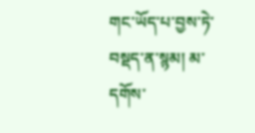གང་ཡོད་པ་བྱས་ཏེ་བསྡད་ན་སྙམ། མ་དགོས་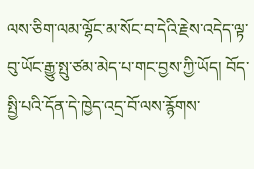ལས་ཅིག་ལམ་ལྷོང་མ་སོང་བ་དེའི་རྗེས་འདེད་ལྟ་བུ་ཡོང་རྒྱུ་སྤུ་ཙམ་མེད་པ་གང་བྱས་ཀྱི་ཡོད། བོད་སྤྱི་པའི་དོན་དེ་ཁྱེད་འདྲ་བོ་ལས་རྙོགས་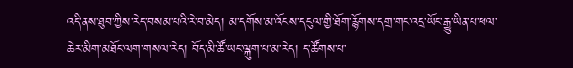འདི་ནས་ཐུབ་ཀྱིས་རེད་བསམ་པའི་རེ་བ་མེད། མ་དགོས་མ་འོངས་དངུལ་གྱི་ཐོག་རྙོགས་དགྲ་གང་འདྲ་ཡོང་རྒྱུ་ཡིན་པ་ཕལ་ཆེར་མིག་མཐོང་ལག་གསལ་རེད། བོད་མི་ཚོ་ཡང་ལྐུག་པ་མ་རེད། ད་ཚོགས་པ་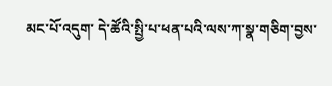མང་པོ་འདུག་ དེ་ཚོའི་སྤྱི་པ་ཕན་པའི་ལས་ཀ་སྣ་གཅིག་བྱས་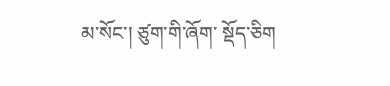མ་སོང་། ཙུག་གི་ཞོག་ སྡོད་ཅིག